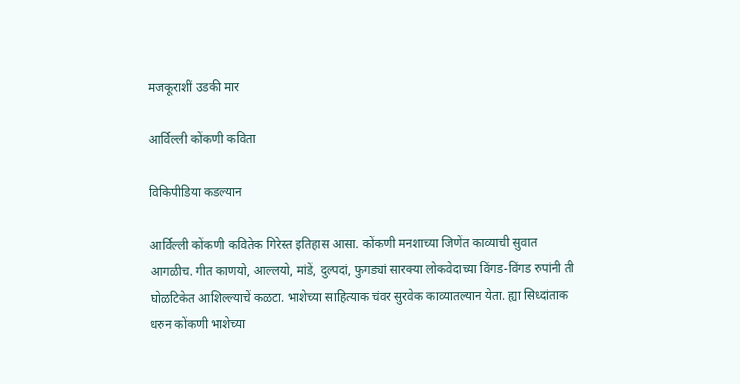मजकूराशीं उडकी मार

आर्विल्ली कोंकणी कविता

विकिपीडिया कडल्यान

आर्विल्ली कोंकणी कवितेक गिरेस्त इतिहास आसा. कोंकणी मनशाच्या जिणेंत काव्याची सुवात आगळीच. गीत काणयो, आल्लयो, मांडें, दुल्पदां, फुगड्यां सारक्या लोकवेदाच्या विंगड-विंगड रुपांनी ती घोळटिकेत आशिल्ल्याचें कळटा. भाशेच्या साहित्याक चंवर सुरवेक काव्यातल्यान येता. ह्या सिध्दांताक धरुन कोंकणी भाशेच्या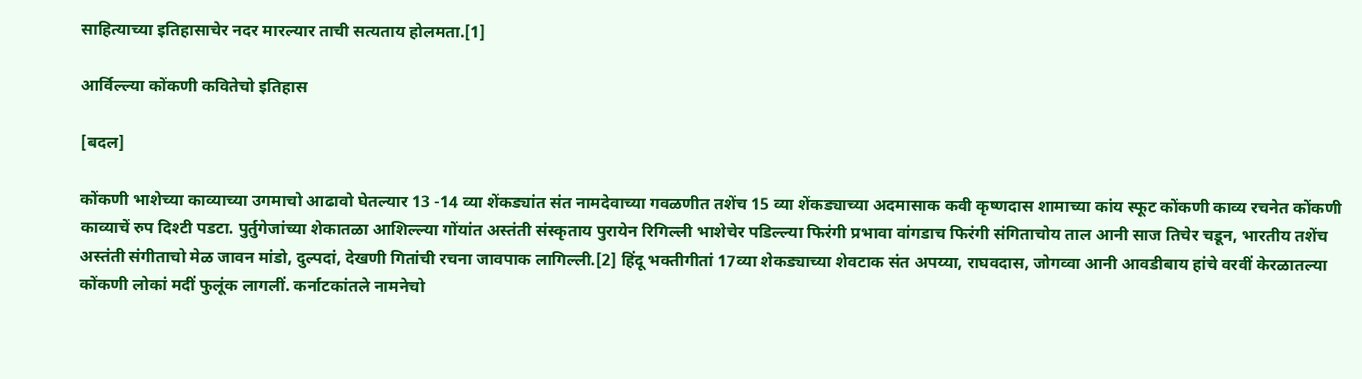साहित्याच्या इतिहासाचेर नदर मारल्यार ताची सत्यताय होलमता.[1]

आर्विल्ल्या कोंकणी कवितेचो इतिहास

[बदल]

कोंकणी भाशेच्या काव्याच्या उगमाचो आढावो घेतल्यार 13 -14 व्या शेंकड्यांत संत नामदेवाच्या गवळणीत तशेंच 15 व्या शेंकड्याच्या अदमासाक कवी कृष्णदास शामाच्या कांय स्फूट कोंकणी काव्य रचनेत कोंकणी काव्याचें रुप दिश्टी पडटा. पुर्तुगेजांच्या शेकातळा आशिल्ल्या गोंयांत अस्तंती संस्कृताय पुरायेन रिगिल्ली भाशेचेर पडिल्ल्या फिरंगी प्रभावा वांगडाच फिरंगी संगिताचोय ताल आनी साज तिचेर चडून, भारतीय तशेंच अस्तंती संगीताचो मेळ जावन मांडो, दुल्पदां, देखणी गितांची रचना जावपाक लागिल्ली.[2] हिंदू भक्तीगीतां 17व्या शेकड्याच्या शेवटाक संत अपय्या, राघवदास, जोगव्वा आनी आवडीबाय हांचे वरवीं केरळातल्या कोंकणी लोकां मदीं फुलूंक लागलीं. कर्नाटकांतले नामनेचो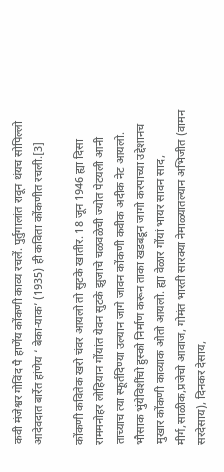कवी मंजेश्वर गोविंद पै हाणेंय कोंकणी काव्य रचलें. पुर्तुगालांत रावून थंयच सोपिल्लो आदेवदात बार्रेत हांणेय ‘ बेका-याक’ (1935) ही कविता कोंकणीत रचली.[3]

कोंकणी कवितेक खरो चंवर आयलो तो सुटके खातीर. 18 जून 1946 ह्या दिसा राममनोहर लोहियान गोंयांत येवन सुटके झुजाचे चळवळेची ज्योत पेटयली आनी ताच्याच त्या स्फूर्तदिण्या उल्यान जागे जावन कोंकणी कवीक अदीक नेट आयलो. भौसाक भुंयेविशींचो हुस्को निर्माण करून ताका खडबडून जागो करपाच्या उद्देशानच मुखार कोंकणी काव्याक ओतो आयलो. ह्या वेळार गोंयां भायर सावन साद, मीर्ग,साळीक,प्रजेचो आवाज, गोमंत भारती सारक्या नेमाळ्यातल्यान अभिजीत (वामन सरदेसाय), दिनकर देसाय,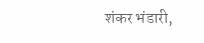शंकर भंडारी,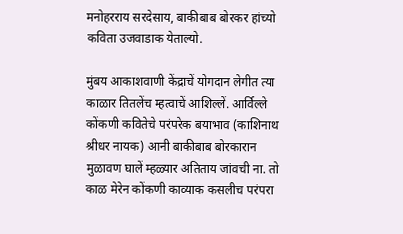मनोहरराय सरदेसाय, बाकीबाब बोरकर हांच्यो कविता उजवाडाक येताल्यो.

मुंबय आकाशवाणी केंद्राचें योगदान लेगीत त्या काळार तितलेंच म्हत्वाचें आशिल्लें. आर्विल्ले कोंकणी कवितेचे परंपरेक बयाभाव (काशिनाथ श्रीधर नायक) आनी बाकीबाब बोरकारान मुळावण घालें म्हळ्यार अतिताय जांवची ना. तो काळ मेरेन कोंकणी काव्याक कसलीच परंपरा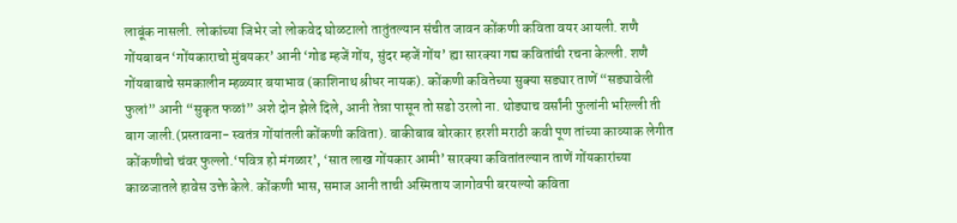लाबूंक नासली. लोकांच्या जिभेर जो लोकवेद घोळटालो तातुंतल्यान संचीत जावन कोंकणी कविता वयर आयली. शणै गोंयबाबन ‘गोंयकाराचो मुंबयकर’ आनी ‘गोड म्हजें गोंय, सुंदर म्हजें गोंय’ ह्या सारक्या गद्य कवितांची रचना केल्ली. शणै गोंयबाबाचे समकालीन म्हळ्यार बयाभाव (काशिनाथ श्रीधर नायक). कोंकणी कवितेच्या सुक्या सड्यार ताणें “सड्यावेली फुलां” आनी “सुकृत फळां” अशे दोन झेले दिले, आनी तेन्ना पासून तो सडो उरलो ना. थोड्याच वर्सांनी फुलांनी भरिल्ली ती बाग जाली.(प्रस्तावना- स्वतंत्र गोंयांतली कोंकणी कविता). बाकीबाब बोरकार हरशी मराठी कवी पूण तांच्या काव्याक लेगीत कोंकणीचो चंवर फुल्लो.‘पवित्र हो मंगळार’, ‘सात लाख गोंयकार आमी’ सारक्या कवितांतल्यान ताणें गोंयकारांच्या काळजातले हावेस उक्ते केले. कोंकणी भास, समाज आनी ताची अस्मिताय जागोवपी बरयल्यो कविता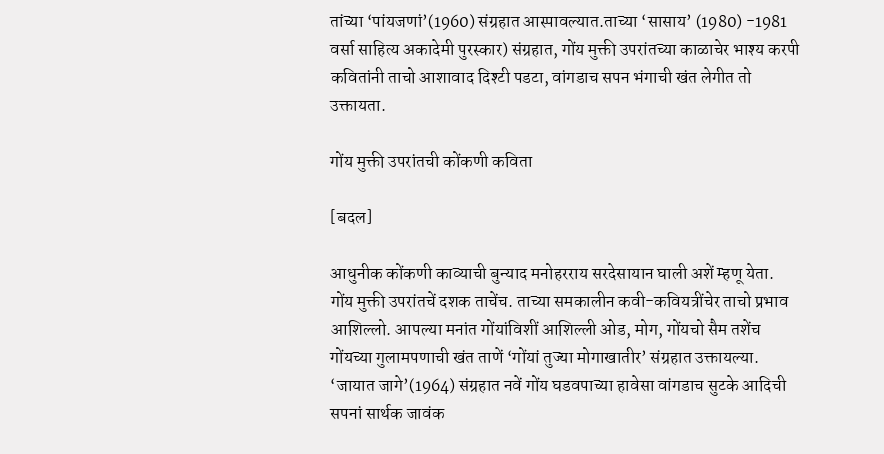तांच्या ‘पांयजणां’(1960) संग्रहात आस्पावल्यात.ताच्या ‘सासाय’ (1980) -1981 वर्सा साहित्य अकादेमी पुरस्कार) संग्रहात, गोंय मुक्ती उपरांतच्या काळाचेर भाश्य करपी कवितांनी ताचो आशावाद दिश्टी पडटा, वांगडाच सपन भंगाची खंत लेगीत तो उक्तायता.

गोंय मुक्ती उपरांतची कोंकणी कविता

[बदल]

आधुनीक कोंकणी काव्याची बुन्याद मनोहरराय सरदेसायान घाली अशें म्हणू येता. गोंय मुक्ती उपरांतचें दशक ताचेंच. ताच्या समकालीन कवी-कवियत्रींचेर ताचो प्रभाव आशिल्लो. आपल्या मनांत गोंयांविशीं आशिल्ली ओड, मोग, गोंयचो सैम तशेंच गोंयच्या गुलामपणाची खंत ताणें ‘गोंयां तुज्या मोगाखातीर’ संग्रहात उक्तायल्या. ‘जायात जागे’(1964) संग्रहात नवें गोंय घडवपाच्या हावेसा वांगडाच सुटके आदिची सपनां सार्थक जावंक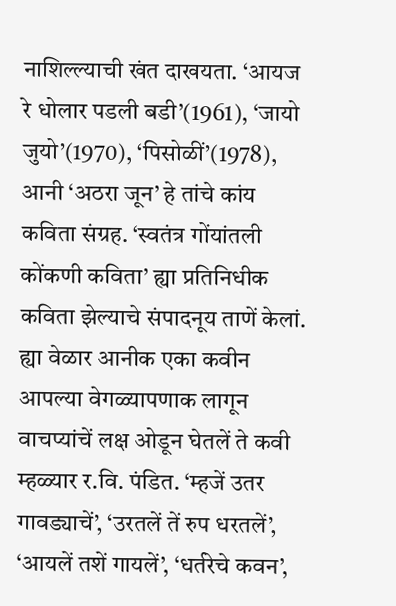नाशिल्ल्याची खंत दाखयता. ‘आयज रे धोलार पडली बडी’(1961), ‘जायो जुयो’(1970), ‘पिसोळीं’(1978), आनी ‘अठरा जून’ हे तांचे कांय कविता संग्रह. ‘स्वतंत्र गोंयांतली कोंकणी कविता’ ह्या प्रतिनिधीक कविता झेल्याचे संपादनूय ताणें केलां. ह्या वेळार आनीक एका कवीन आपल्या वेगळ्यापणाक लागून वाचप्यांचें लक्ष ओडून घेतलें ते कवी म्हळ्यार र.वि. पंडित. ‘म्हजें उतर गावड्याचें’, ‘उरतलें तें रुप धरतलें’, ‘आयलें तशें गायलें’, ‘धर्तरेचे कवन’,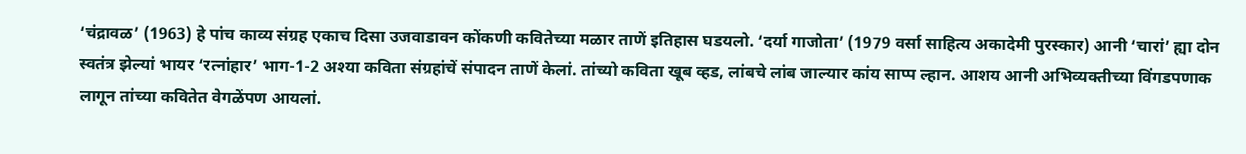‘चंद्रावळ’ (1963) हे पांच काव्य संग्रह एकाच दिसा उजवाडावन कोंकणी कवितेच्या मळार ताणें इतिहास घडयलो. ‘दर्या गाजोता’ (1979 वर्सा साहित्य अकादेमी पुरस्कार) आनी ‘चारां’ ह्या दोन स्वतंत्र झेल्यां भायर ‘रत्नांहार’ भाग-1-2 अश्या कविता संग्रहांचें संपादन ताणें केलां. तांच्यो कविता खूब व्हड, लांबचे लांब जाल्यार कांय साप्प ल्हान. आशय आनी अभिव्यक्तीच्या विंगडपणाक लागून तांच्या कवितेत वेगळेंपण आयलां.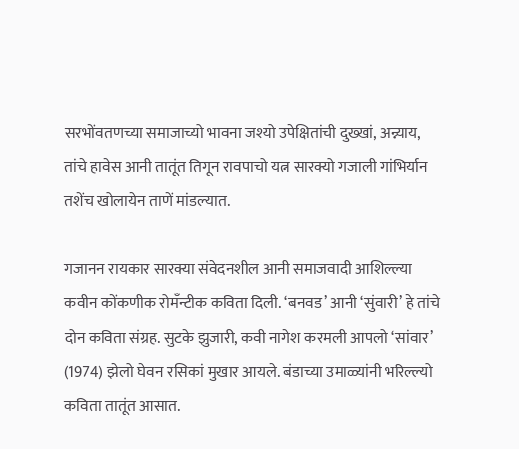सरभोंवतणच्या समाजाच्यो भावना जश्यो उपेक्षितांची दुख्खां, अन्न्याय, तांचे हावेस आनी तातूंत तिगून रावपाचो यत्न सारक्यो गजाली गांभिर्यान तशेंच खोलायेन ताणें मांडल्यात.

गजानन रायकार सारक्या संवेदनशील आनी समाजवादी आशिल्ल्या कवीन कोंकणीक रोमँन्टीक कविता दिली. ‘बनवड’ आनी ‘सुंवारी’ हे तांचे दोन कविता संग्रह. सुटके झुजारी, कवी नागेश करमली आपलो ‘सांवार’ (1974) झेलो घेवन रसिकां मुखार आयले. बंडाच्या उमाळ्यांनी भरिल्ल्यो कविता तातूंत आसात.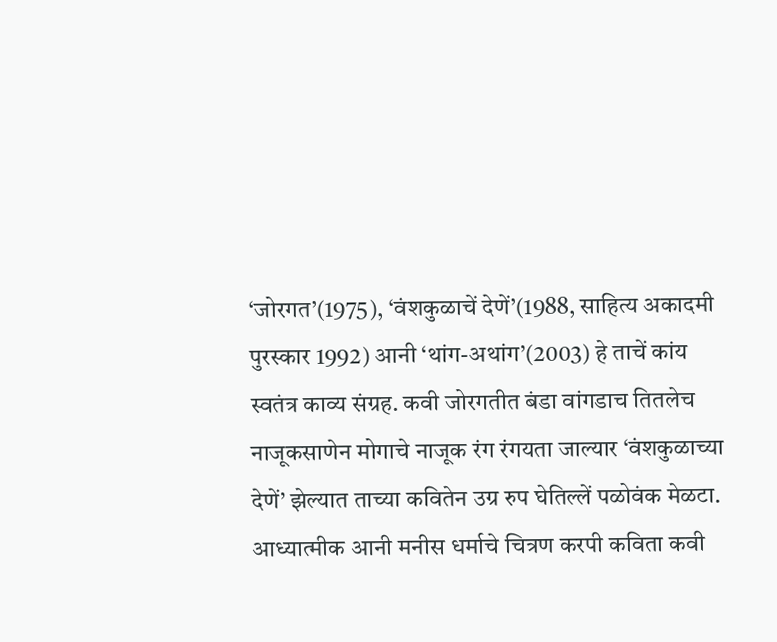‘जोरगत’(1975), ‘वंशकुळाचें देणें’(1988, साहित्य अकादमी पुरस्कार 1992) आनी ‘थांग-अथांग’(2003) हे ताचें कांय स्वतंत्र काव्य संग्रह. कवी जोरगतीत बंडा वांगडाच तितलेच नाजूकसाणेन मोगाचे नाजूक रंग रंगयता जाल्यार ‘वंशकुळाच्या देणें’ झेल्यात ताच्या कवितेन उग्र रुप घेतिल्लें पळोवंक मेळटा. आध्यात्मीक आनी मनीस धर्माचे चित्रण करपी कविता कवी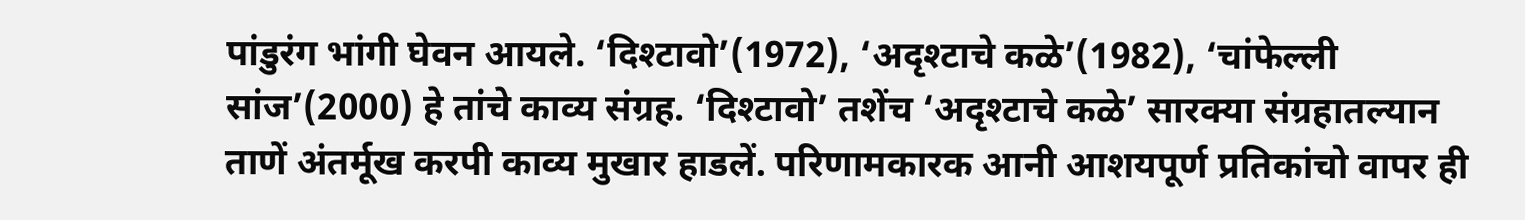पांडुरंग भांगी घेवन आयले. ‘दिश्टावो’(1972), ‘अदृश्टाचे कळे’(1982), ‘चांफेल्ली सांज’(2000) हे तांचे काव्य संग्रह. ‘दिश्टावो’ तशेंच ‘अदृश्टाचे कळे’ सारक्या संग्रहातल्यान ताणें अंतर्मूख करपी काव्य मुखार हाडलें. परिणामकारक आनी आशयपूर्ण प्रतिकांचो वापर ही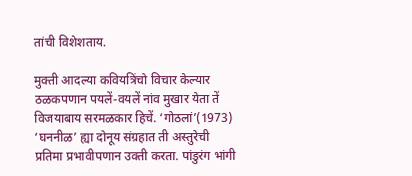तांची विशेशताय.

मुक्ती आदल्या कवियत्रिंचो विचार केल्यार ठळकपणान पयलें-वयलें नांव मुखार येता तें विजयाबाय सरमळकार हिचें. ‘गोठलां’(1973) ‘घननीळ’ ह्या दोनूय संग्रहात ती अस्तुरेची प्रतिमा प्रभावीपणान उक्ती करता. पांडुरंग भांगी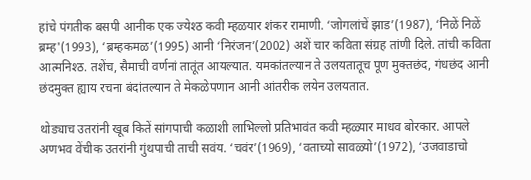हांचे पंगतीक बसपी आनीक एक ज्येश्ठ कवी म्हळयार शंकर रामाणी. ‘जोगलांचें झाड’(1987), ‘निळें निळें ब्रम्ह'(1993), ‘ब्रम्हकमळ’(1995) आनी ‘निरंजन’(2002) अशें चार कविता संग्रह तांणी दिले. तांची कविता आत्मनिश्ठ. तशेंच, सैमाची वर्णनां तातूंत आयल्यात. यमकांतल्यान ते उलयतातूच पूण मुक्तछंद, गंधछंद आनी छंदमुक्त ह्याय रचना बंदांतल्यान ते मेकळेपणान आनी आंतरीक लयेन उलयतात.

थोड्याच उतरांनी खूब कितें सांगपाची कळाशी लाभिल्लो प्रतिभावंत कवी म्हळ्यार माधव बोरकार. आपले अणभव वेंचीक उतरांनी गुंथपाची ताची सवंय. ‘चवंर’(1969), ‘वताच्यो सावळ्यो’(1972), ‘उजवाडाचो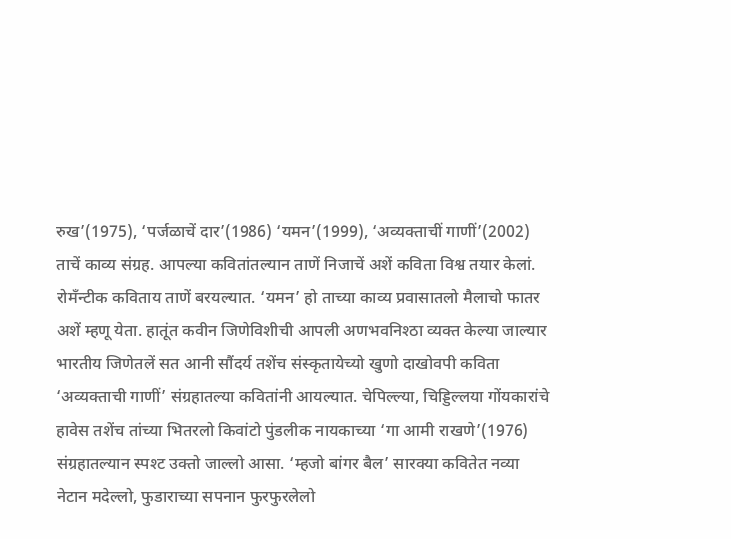रुख’(1975), ‘पर्जळाचें दार’(1986) ‘यमन’(1999), ‘अव्यक्ताचीं गाणीं’(2002) ताचें काव्य संग्रह. आपल्या कवितांतल्यान ताणें निजाचें अशें कविता विश्व तयार केलां. रोमँन्टीक कविताय ताणें बरयल्यात. ‘यमन’ हो ताच्या काव्य प्रवासातलो मैलाचो फातर अशें म्हणू येता. हातूंत कवीन जिणेविशीची आपली अणभवनिश्ठा व्यक्त केल्या जाल्यार भारतीय जिणेतलें सत आनी सौंदर्य तशेंच संस्कृतायेच्यो खुणो दाखोवपी कविता ‘अव्यक्ताची गाणीं’ संग्रहातल्या कवितांनी आयल्यात. चेपिल्ल्या, चिड्डिल्लया गोंयकारांचे हावेस तशेंच तांच्या भितरलो किवांटो पुंडलीक नायकाच्या ‘गा आमी राखणे’(1976) संग्रहातल्यान स्पश्ट उक्तो जाल्लो आसा. ‘म्हजो बांगर बैल’ सारक्या कवितेत नव्या नेटान मदेल्लो, फुडाराच्या सपनान फुरफुरलेलो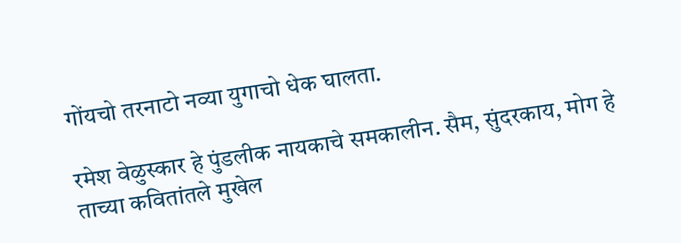गोंयचो तरनाटो नव्या युगाचो धेक घालता.

रमेश वेळुस्कार हे पुंडलीक नायकाचे समकालीन. सैम, सुंदरकाय, मोग हे ताच्या कवितांतले मुखेल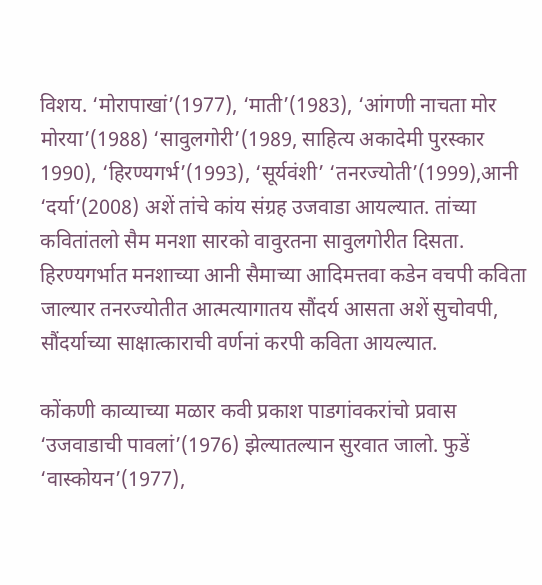विशय. ‘मोरापाखां’(1977), ‘माती’(1983), ‘आंगणी नाचता मोर मोरया’(1988) ‘सावुलगोरी’(1989, साहित्य अकादेमी पुरस्कार 1990), ‘हिरण्यगर्भ’(1993), ‘सूर्यवंशी’ ‘तनरज्योती’(1999),आनी ‘दर्या’(2008) अशें तांचे कांय संग्रह उजवाडा आयल्यात. तांच्या कवितांतलो सैम मनशा सारको वावुरतना सावुलगोरीत दिसता. हिरण्यगर्भात मनशाच्या आनी सैमाच्या आदिमत्तवा कडेन वचपी कविता जाल्यार तनरज्योतीत आत्मत्यागातय सौंदर्य आसता अशें सुचोवपी, सौंदर्याच्या साक्षात्काराची वर्णनां करपी कविता आयल्यात.

कोंकणी काव्याच्या मळार कवी प्रकाश पाडगांवकरांचो प्रवास ‘उजवाडाची पावलां’(1976) झेल्यातल्यान सुरवात जालो. फुडें ‘वास्कोयन’(1977),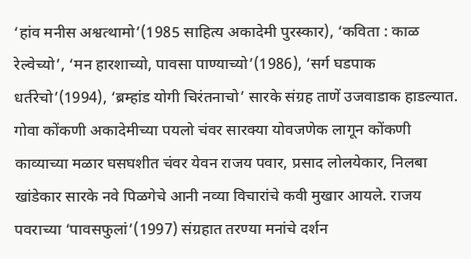‘हांव मनीस अश्वत्थामो’(1985 साहित्य अकादेमी पुरस्कार), ‘कविता : काळ रेल्वेच्यो’, ‘मन हारशाच्यो, पावसा पाण्याच्यो’(1986), ‘सर्ग घडपाक धर्तरेचो’(1994), ‘ब्रम्हांड योगी चिरंतनाचो’ सारके संग्रह ताणें उजवाडाक हाडल्यात. गोवा कोंकणी अकादेमीच्या पयलो चंवर सारक्या योवजणेक लागून कोंकणी काव्याच्या मळार घसघशीत चंवर येवन राजय पवार, प्रसाद लोलयेकार, निलबा खांडेकार सारके नवे पिळगेचे आनी नव्या विचारांचे कवी मुखार आयले. राजय पवराच्या ‘पावसफुलां’(1997) संग्रहात तरण्या मनांचे दर्शन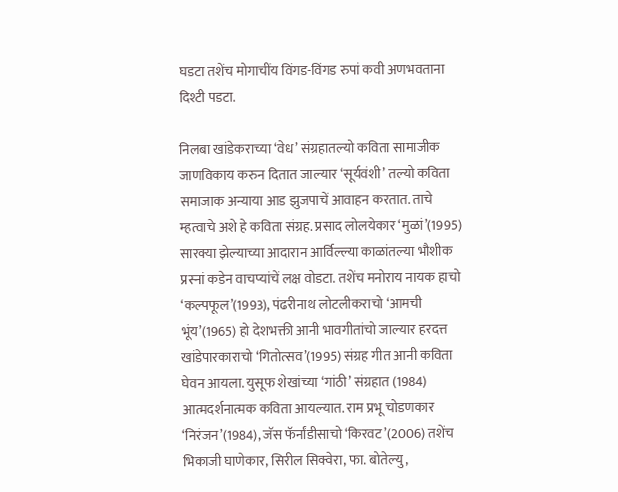घडटा तशेंच मोगाचींय विंगड-विंगड रुपां कवी अणभवताना दिश्टी पडटा.

निलबा खांडेकराच्या ‘वेध’ संग्रहातल्यो कविता सामाजीक जाणविकाय करुन दितात जाल्यार ‘सूर्यवंशी’ तल्यो कविता समाजाक अन्याया आड झुजपाचें आवाहन करतात. ताचे म्हत्वाचे अशे हे कविता संग्रह. प्रसाद लोलयेकार ‘मुळां’(1995) सारक्या झेल्याच्या आदारान आर्विल्ल्या काळांतल्या भौशीक प्रस्नां कडेन वाचप्यांचें लक्ष वोडटा. तशेंच मनोराय नायक हाचो ‘कल्पफूल’(1993), पंढरीनाथ लोटलीकराचो ‘आमची भूंय’(1965) हो देशभक्ती आनी भावगीतांचो जाल्यार हरदत्त खांडेपारकाराचो ‘गितोत्सव’(1995) संग्रह गीत आनी कविता घेवन आयला. युसूफ शेखांच्या ‘गांठी’ संग्रहात (1984) आत्मदर्शनात्मक कविता आयल्यात. राम प्रभू चोडणकार ‘निरंजन’(1984), जॅस फॅर्नांडीसाचो ‘किरवट’(2006) तशेंच भिकाजी घाणेकार, सिरील सिक्वेरा, फा. बोतेल्यु,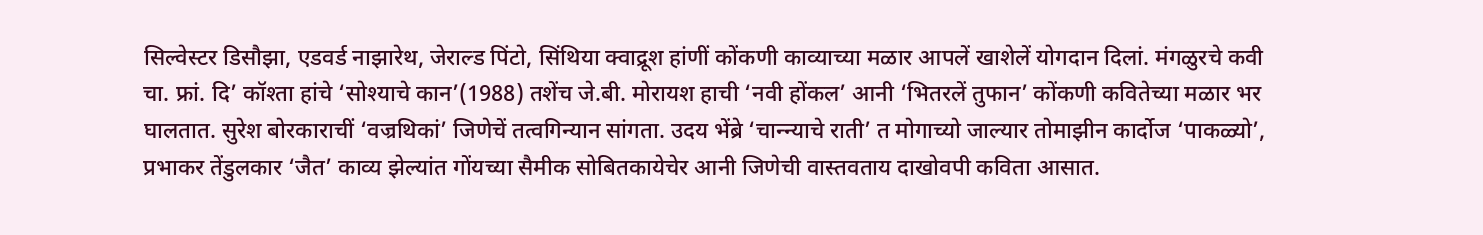सिल्वेस्टर डिसौझा, एडवर्ड नाझारेथ, जेराल्ड पिंटो, सिंथिया क्वाद्रूश हांणीं कोंकणी काव्याच्या मळार आपलें खाशेलें योगदान दिलां. मंगळुरचे कवी चा. फ्रां. दि’ कॉश्ता हांचे ‘सोश्याचे कान’(1988) तशेंच जे.बी. मोरायश हाची ‘नवी होंकल’ आनी ‘भितरलें तुफान’ कोंकणी कवितेच्या मळार भर घालतात. सुरेश बोरकाराचीं ‘वज्रथिकां’ जिणेचें तत्वगिन्यान सांगता. उदय भेंब्रे ‘चान्न्याचे राती’ त मोगाच्यो जाल्यार तोमाझीन कार्दोज ‘पाकळ्यो’, प्रभाकर तेंडुलकार ‘जैत’ काव्य झेल्यांत गोंयच्या सैमीक सोबितकायेचेर आनी जिणेची वास्तवताय दाखोवपी कविता आसात.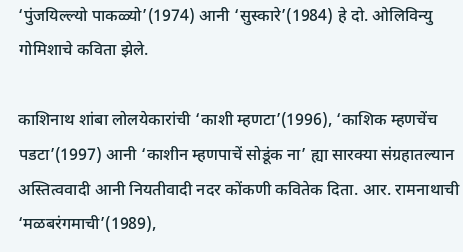‘पुंजयिल्ल्यो पाकळ्यो’(1974) आनी ‘सुस्कारे’(1984) हे दो. ओलिविन्यु गोमिशाचे कविता झेले.

काशिनाथ शांबा लोलयेकारांची ‘काशी म्हणटा’(1996), ‘काशिक म्हणचेंच पडटा’(1997) आनी ‘काशीन म्हणपाचें सोडूंक ना’ ह्या सारक्या संग्रहातल्यान अस्तित्ववादी आनी नियतीवादी नदर कोंकणी कवितेक दिता. आर. रामनाथाची ‘मळबरंगमाची’(1989),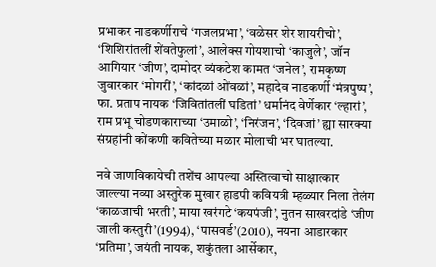प्रभाकर नाडकर्णीराचे ‘गजलप्रभा’, ‘वळेसर शेर शायरीचो’, ‘शिशिरांतलीं शेंवतेफुलां’, आलेक्स गोयशाचो ‘काजुले’, जॉन आगियार ‘जीण’, दामोदर व्यंकटेश कामत ‘जनेल’, रामकृष्ण जुवारकार ‘मोगरीं’, ‘कांदळां ओंवळां’, महादेव नाडकर्णी ‘मंत्रपुष्प’, फा. प्रताप नायक ‘जिवितांतलीं घडितां’ धर्मानंद वेर्णेकार ‘ल्हारां’, राम प्रभू चोडणकाराच्या ‘उमाळो’, ‘निरंजन’, ‘दिवजां’ ह्या सारक्या संग्रहांनी कोंकणी कवितेच्या मळार मोलाची भर घातल्या.

नवे जाणविकायेची तशेंच आपल्या अस्तित्वाचो साक्षात्कार जाल्ल्या नव्या अस्तुरेक मुखार हाडपी कवियत्री म्हळ्यार निला तेलंग ‘काळजाची भरती’, माया खरंगटे ‘कयपंजी’, नुतन साखरदांडे ‘जीण जाली कस्तुरी’(1994), ‘पासवर्ड’(2010), नयना आडारकार ‘प्रतिमा’, जयंती नायक, शकुंतला आर्सेकार,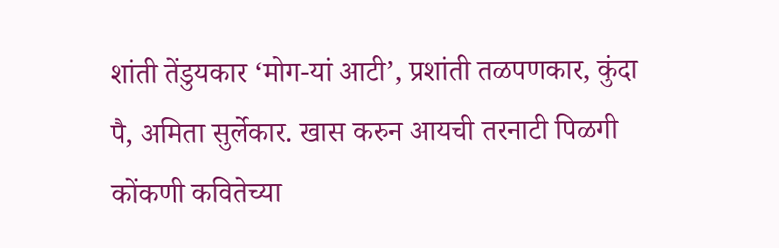शांती तेंडुयकार ‘मोग-यां आटी’, प्रशांती तळपणकार, कुंदा पै, अमिता सुर्लेकार. खास करुन आयची तरनाटी पिळगी कोंकणी कवितेच्या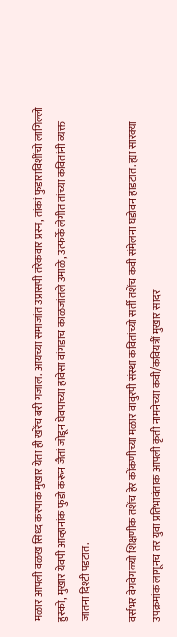मळार आपली वळख सिध्द करपाक मुखार येता ही खरेंच बरी गजाल. आयच्या समाजांत उप्रासपी तरेकवार प्रस्न, तांकां फुडाराविशींचो लागिल्लो हुस्को, मुखार येवपी आव्हानांक फुडो करून जैतां जोडून घेवपाच्या हावेसा वांगडाच काळजांतले उमाळे, उत्फर्के लेगीत तांच्या कवितांनी व्यक्त जातना दिश्टी पडटात.

वर्सभर वेगवेगळ्यो शिक्षणीक तशेंच हेर कोंकणीच्या मळार वावुरपी संस्था कवितांच्यो सर्ती तशेंच कवी संमेलना घडोवन हाडटात. ह्या सारक्या उपक्रमांक लागूनच तर युवा प्रतिभावंताक आपली कृती नामनेच्या कवी/कवियत्रीं मुखार सादर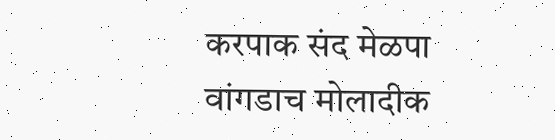करपाक संद मेळपा वांगडाच मोलादीक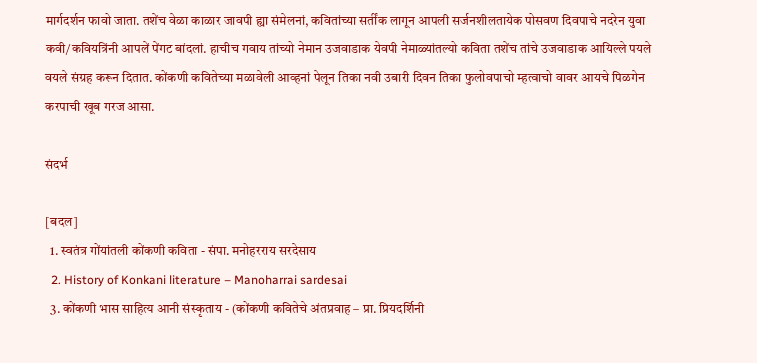मार्गदर्शन फावो जाता. तशेंच वेळा काळार जावपी ह्या संमेलनां, कवितांच्या सर्तींक लागून आपली सर्जनशीलतायेक पोसवण दिवपाचे नदरेन युवा कवी/कवियत्रिंनी आपलें पेंगट बांदलां. हाचीच गवाय तांच्यो नेमान उजवाडाक येवपी नेमाळ्यांतल्यो कविता तशेंच तांचे उजवाडाक आयिल्ले पयले वयले संग्रह करून दितात. कोंकणी कवितेच्या मळावेली आव्हनां पेलून तिका नवी उबारी दिवन तिका फुलोवपाचो म्हत्वाचो वावर आयचे पिळगेन करपाची खूब गरज आसा.

संदर्भ

[बदल]
  1. स्वतंत्र गोंयांतली कोंकणी कविता - संपा. मनोहरराय सरदेसाय
  2. History of Konkani literature – Manoharrai sardesai
  3. कोंकणी भास साहित्य आनी संस्कृताय - (कोंकणी कवितेचे अंतप्रवाह – प्रा. प्रियदर्शिनी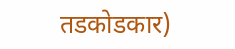तडकोडकार)